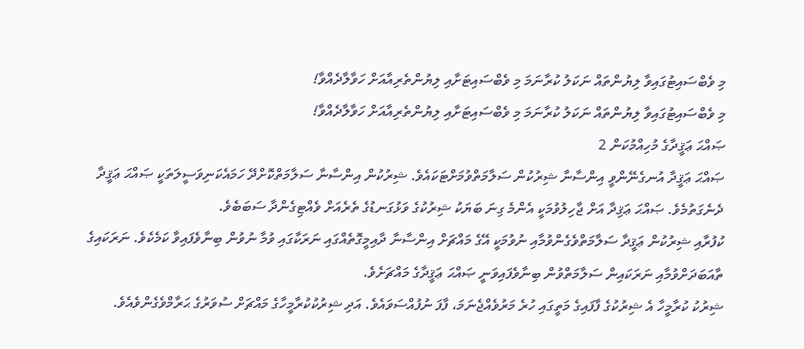މި ވެބްސައިޓުގައިވާ ލިޔުންތައް ނަކަލު ކުރާނަމަ މި ވެބްސައިޓަށާއި ލިޔުންތެރިއާއަށް ހަވާލާދެއްވާ!
މި ވެބްސައިޓުގައިވާ ލިޔުންތައް ނަކަލު ކުރާނަމަ މި ވެބްސައިޓަށާއި ލިޔުންތެރިއާއަށް ހަވާލާދެއްވާ!
ޞައްޙަ ޢަޤީދާގެ މުހިއްމުކަން 2
ޞައްޙަ ޢަޤީދާ އުނގެނޭންވީ އިންސާނާ ޝިރުކުން ސަލާމަތްވުމަށްޓަކައެވެ. ޝިރުކުން އިންސާނާ ސަލާމަތްކޮށްދޭ ހަމައެކަނިވަސީލަތަކީ ޞައްޙަ ޢަޤީދާ ދެނެގަތުމެވެ. ޞައްޙަ ޢަޤިދާ އަށް ޖާހިލުވުމަކީ އެންމެ ގިނަ ބަޔަކު ޝިރުކުގެ ވަޅުގަނޑުގެ ތެރެއަށް ވެއްޓިގެންދާ ސަބަބެވެ.
ކުފުރާއި ޝިރުކުން ޢަޤީދާ ސަލާމަތްވެގެންވުމާއި ނުވުމަކީ އޭގެ މައްޗަށް އިންސާނާ ދާއިމީގޮތެއްގައި ނަރަކާގައި ވުމާ ނުވުން ބިނާވެފައިވާ ކަމެކެވެ. ނަރަކައިގެ ތާއަބަދަށްވުމާއި ނަރަކައިން ސަލާމަތްވުން ބިނާވެފައިވަނީ ޞައްޙަ ޢަޤީދާގެ މައްޗަށެވެ.
ޝިރުކު ކުރާމީހާ އެ ޝިރުކުގެ ފާފައިގެ މަތީގައި ހުރެ މަރުވެއްޖެނަމަ، ފާފަ ނުފުއްސަވައެވެ. އަދި ޝިރުކުކުރާމީހާގެ މައްޗަށް ސުވަރުގެ ޙަރާމްވެގެންވެއެވެ.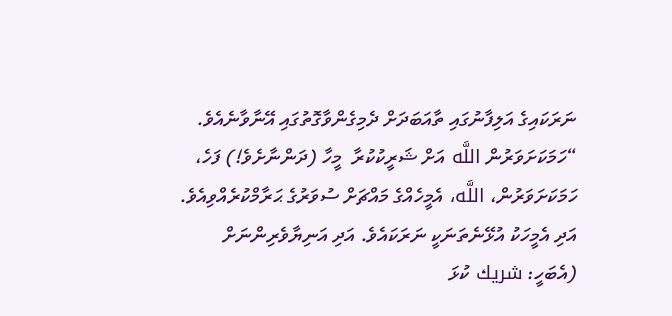ނަރަކައިގެ އަލިފާނުގައި ތާއަބަދަށް ދެމިގެންވާގޮތުގައި އޭނާވާނެއެވެ.
“ހަމަކަށަވަރުން اللَّه އަށް ޝަރީކުކުރާ  މީހާ (ދަންނާށެވެ!) ފަހެ، ހަމަކަށަވަރުން، اللَّه، އެމީހެއްގެ މައްޗަށް ސުވަރުގެ ޙަރާމްކުރެއްވިއެވެ. އަދި އެމީހަކު އުޅޭނެތަނަކީ ނަރަކައެވެ. އަދި އަނިޔާވެރިންނަށް (އެބަހީ: شريك ކުޅަ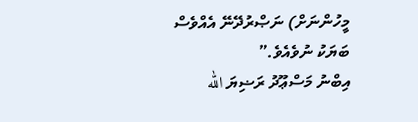މީހުންނަށް) ނަޞްރުދޭނޭ އެއްވެސް ބަޔަކު ނުވެއެވެ.”
އިބްނު މަސްޢޫދު ރަޟިޔަ الله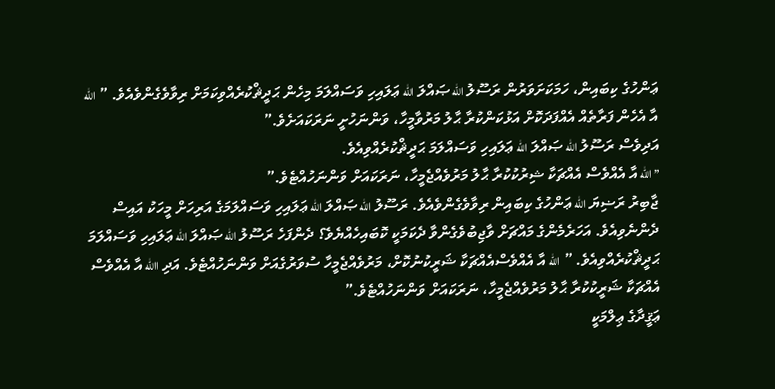ޢަންހުގެ ކިބައިން، ހަމަކަށަވަރުން ރަސޫލު الله ޞައްލަ الله ޢަލައިހި ވަސައްލަމަ މިހެން ޙަދީޘްކުރެއްވިކަމަށް ރިވާވެގެންވެއެވެ. ” الله އާ އެހެން ފަރާތެއް އެއްފަދަކޮށް އަޅުކަންކުރާ ޙާލު މަރުވާމީހާ، ވަންނަހުށީ ނަރަކައަށެވެ.”
އަދިވެސް ރަސޫލު الله ޞައްލަ الله ޢަލައިހި ވަސައްލަމަ ޙަދީޘްކުރެއްވިއެވެ.
” الله އާ އެއްވެސް އެއްޗަކާ ޝިރުކުކުރާ ޙާލު މަރުވެއްޖެމީހާ، ނަރަކައަށް ވަންނަހުއްޓެވެ.”
ޖާބިރު ރަޟިޔަ الله ޢަންހުގެ ކިބައިން ރިވާވެގެންވެއެވެ. ރަސޫލު الله ޞައްލަ الله ޢަލައިހި ވަސައްލަމަގެ އަރިހަށް މީހަކު އައިސް ދެންނެވިއެވެ. އަހަރެމެންގެ މައްޗަށް ވާޖިބުވެގެންވާ ދެކަމަކީ ކޮބައިހެއްޔެވެ؟ ދެންފަހެ ރަސޫލު الله ޞައްލަ الله ޢަލައިހި ވަސައްލަމަ ޙަދީޘްކުރެއްވިއެވެ. ” الله އާ އެއްވެސްއެއްޗަކާ ޝަރީކުނުކޮށް، މަރުވެއްޖެމީހާ ސުވަރުގެއަށް ވަންނަހުއްޓެވެ. އަދި االله އާ އެއްވެސް އެއްޗަކާ ޝަރީކުކުރާ ޙާލު މަރުވެއްޖެމީހާ، ނަރަކައަށް ވަންނަހުއްޓެވެ.”
ޢަޤީދާގެ ޢިލްމަކީ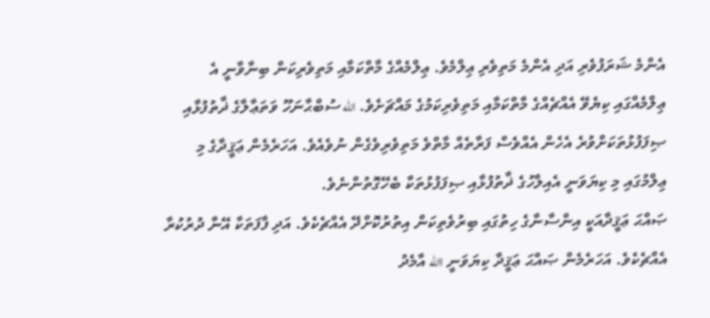އެންމެ ޝަރަފުވެރި އަދި އެންމެ މަތިވެރި ޢިލްމެވެ. ޢިލްމެއްގެ މާތްކަމާއި މަތިވެރިކަން ބިނާވާނީ އެ ޢިލްމެއްގައި ކިޔެވޭ އެއްޗެއްގެ މާތްކަމާއި މަތިވެރިކަމުގެ މައްޗަށެވެ. الله ސުބްޙާނަހޫ ވަތަޢާލާގެ ޛާތުފުޅާއި ޞިފަފުޅުތަކަށްވުރެ އެހެން އެއްވެސް ފަރާތެއް މާތްވެ މަތިވެރިވެގެން ނުވެއެވެ. އަހަރެމެން ޢަޤީދާގެ މި ޢިލްމުގައި މި ކިޔަވަނީ އެއިލާހުގެ ޛާތުފުޅާއި ޞިފަފުޅުތަކާ ބެހޭގޮތުންނެވެ.
ޞައްޙަ ޢަޤީދާއަކީ އިންސާނާގެ ހިތުގައި ބިރުވެތިކަން އިތުރުކޮށްދޭ އެއްޗެކެވެ. އަދި ފާފަތަކާ އޭނާ ދުރުކުރާ އެއްޗެކެވެ. އަހަރެމެން ޞައްޙަ ޢަޤީދާ ކިޔަވަނީ االله އާމެދު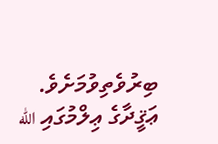ބިރުވެތިވުމަށެވެ. ޢަޤީދާގެ ޢިލްމުގައި الله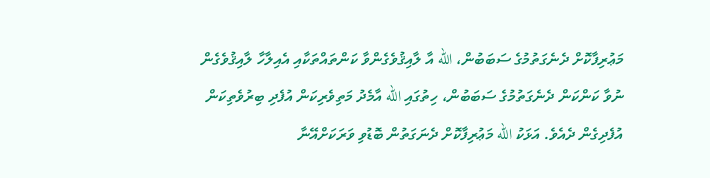މަޢުރިފާކޮށް ދެނެގަތުމުގެ ސަބަބުން، الله އާ ލާއިޤުވެގެންވާ ކަންތައްތަކާއި އެއިލާހާ ލާއިޤުވެގެން ނުވާ ކަންކަން ދެނެގަތުމުގެ ސަބަބުން، ހިތުގައި الله އާމެދު މަތިވެރިކަން އުފެދި ބިރުވެތިކަން އުފެދިގެން ދެއެވެ. އަޅަކު الله މަޢުރިފާކޮށް ދެނަގަތުން ބޮޑުވި ވަރަކަށްއޭނާ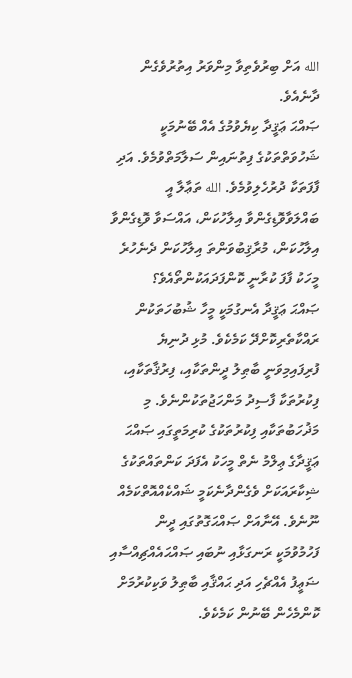الله އަށް ބިރުވެތިވާ މިންވަރު އިތުރުވެގެން ދާނެއެވެ.
ޞައްޙަ ޢަޤީދާ ކިޔެވުމުގެ އެއް ބޭނުމަކީ ޝަހުވަތްތަކުގެ ފިތުނައިން ސަލާމަތްވުމެވެ. އަދި ފާފަތަކާ ދުރުހެލިވުމެވެ. الله ތަޢާލާ އީ ބައްލަވާވޮޑިގެންވާ އިލާހުކަން، އައްސަވާ ވޮޑިގެންވާ އިލާހުކަން، މުރާޤިބުވަންތަ އިލާހުކަން ދެނެހުރެ މީހަކު ފާފަ ކުރާނީ ކޮންފަދައަކުންތޯއެވެ؟
ޞައްޙަ ޢަޤީދާ އެނގުމަކީ މީހާ ޝުބުހަތަކުން ރައްކާތެރިކޮށްދޭ ކަމެކެވެ. މުޅި ދުނިޔެ ފުރިފައިމިވަނީ ބާޠިލު ދީންތަކާއި، ފިރުޤާތަކާއި، ފިކުރުތަކާ ފާސިދު މަންހަޖުތަކުންނެވެ. މި މަޛުހަބުތަކާއި ފިކުރުތަކުގެ ކުރިމަތީގައި ޞައްޙަ ޢަޤީދާގެ ޢިލްމު ނެތް މީހަކު އެފަދަ ކަންތައްތަކުގެ ޝިކާރައަކަށް ވެގެންދާނެކަމީ ޝައްކެއްއޮތްކަމެއް ނޫނެވެ. އޭނާއަށް ޞައްޙަގޮތުގައި ދީން ފަހުމުވުމަކީ ރަނގަޅާއި ނުބައި ޞައްޙައެއްޗިއްސާއި ޟަޢީފު އެއްޗެހި އަދި ޙައްޤާއި ބާޠިލު ވަކިކުރުމަށް ކޮންމެހެން ބޭނުން ކަމެކެވެ.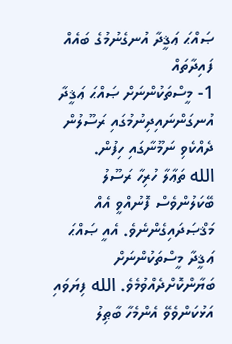ޞައްޙަ ޢަޤީދާ އުނގެނުމުގެ ބައެއް ފައިދާތައް
1- މީސްތަކުންނަށް ޞައްޙަ ޢަޤީދާ އުނގަންނައިދިނުމުގައި ރަސޫލުން ދެއްކެވި ނަމޫނާގައި ހިފުން.
الله ތަޢާލާ ހުރިހާ ރަސޫލު ބޭކަލުންވެސް ފޮނުއްވީ އެއް މަޤްޞަދައިގެންނެވެ. އެއީ ޞައްޙަ ޢަޤީދާ މީސްތަކުންނަށް ބަޔާންކޮށްދެއްވުމެވެ. الله ފިޔަވައި އަޅުކަންވެވޭ އެންމެހާ ބާޠިލު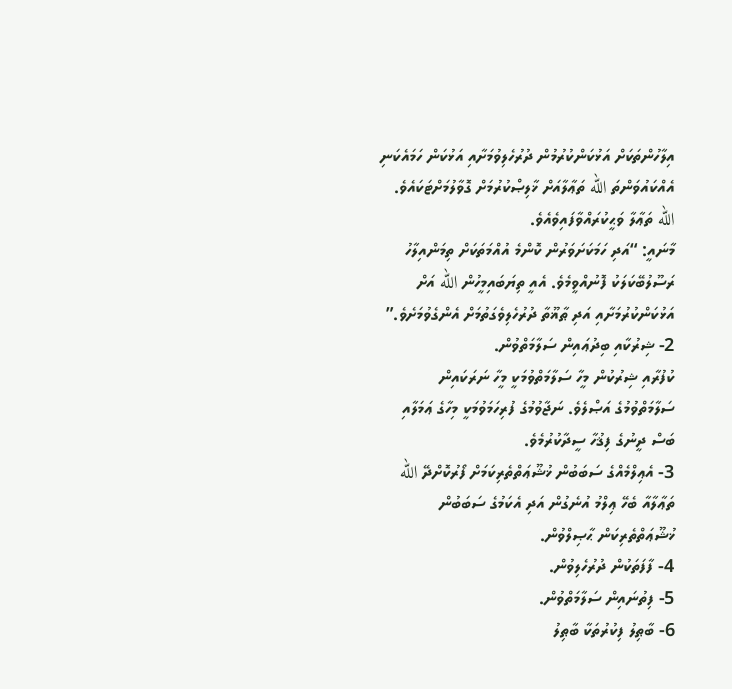އިލާހުންތަކަށް އަޅުކަންކުރުމުން ދުރުހެލިވުމަށާއި އަޅުކަން ހަމައެކަނި އެއްކައުވަންތަ الله ތަޢާލާއަށް ޚާލިޞްކުރުމަށް ގޮވާލުމަށްޓަކައެވެ. الله ތަޢާލާ ވަޙީކުރައްވާފައިވެއެވެ.
މާނައީ: “އަދި ހަމަކަށަވަރުން ކޮންމެ އުއްމަތަކަށް ތިމަންއިލާހު ރަސޫލުބޭކަލަކު ފޮނުއްވީމެވެ. އެއީ ތިޔަބައިމީހުން الله އަށް އަޅުކަންކުރުމަށާއި އަދި ޠާޣޫތާ ދުރުހެލިވެގަތުމަށް އެންގެވުމަށެވެ.”
2- ޝިރުކާއި ބިދުޢައިން ސަލާމަތްވުން.
ކުފުރާއި ޝިރުކުން މީހާ ސަލާމަތްވުމަކީ މީހާ ނަރަކައިން ސަލާމަތްވުމުގެ އަޞްލެވެ. ނަޖާވުމުގެ ފުރިހަމަވުމަކީ މިހާގެ ޢަމަލާއި ބަސް ދީނުގެ ފިޤުހާ ސީދާކުރުމެވެ.
3- އެޢިލްމެއްގެ ސަބަބުން ޚުޝޫޢަތްތެރިކަމަށް ފޯރުކޮށްދޭ الله ތަޢާލާއާ ބެހޭ ޢިލްމު އުނެގުން އަދި އެކަމުގެ ސަބަބުން ޚުޝޫޢަތްތެރިކަން ޙާޞިލްވުން.
4- ފާފަތަކުން ދުރުހެލިވުން.
5- ފިތުނައިން ސަލާމަތްވުން.
6- ބާޠިލު ފިކުރުތަކާ ބާޠިލު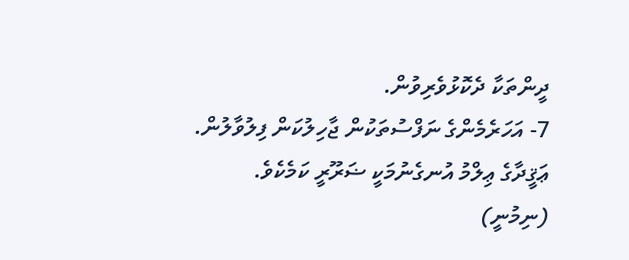ދީންތަކާ ދެކޮޅުވެރިވުން.
7- އަހަރެމެންގެ ނަފްސުތަކުން ޖާހިލުކަން ފިލުވާލުން.
ޢަޤީދާގެ ޢިލްމު އުނގެނުމަކީ ޟަރޫރީ ކަމެކެވެ.
(ނިމުނީ)